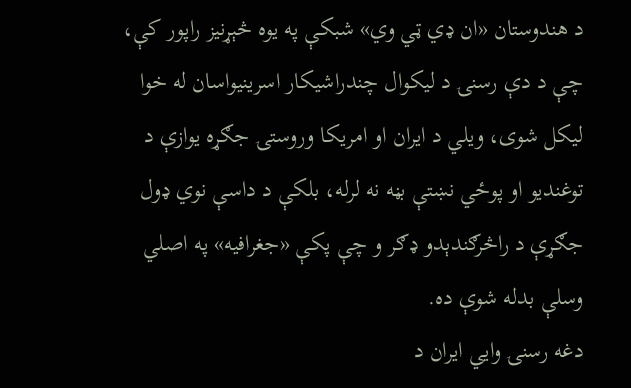د هندوستان «ان ډي ټي وي» شبکې په یوه څېړنیز راپور کې، چې د دې رسنۍ د لیکوال چندراشیکار اسرینیواسان له خوا لیکل شوی، ویلي د ایران او امریکا وروستۍ جګړه یوازې د توغندیو او پوځي نښتې بڼه نه لرله، بلکې د داسې نوي ډول جګړې د راڅرګندېدو ډګر و چې پکې «جغرافیه» په اصلي وسلې بدله شوې ده.
دغه رسنۍ وايي ایران د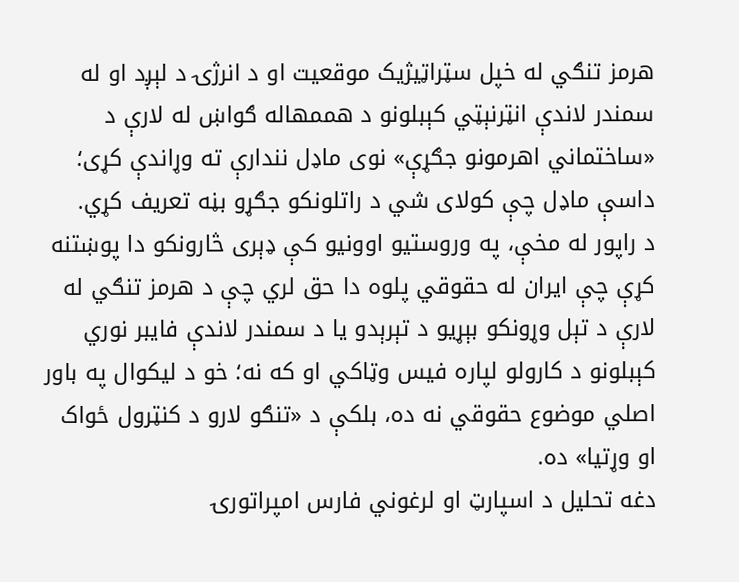هرمز تنګي له خپل سټراټیژیک موقعیت او د انرژۍ د لېږد او له سمندر لاندې انټرنېټي کېبلونو د هممهاله ګواښ له لارې د «ساختماني اهرمونو جګړې» نوی ماډل نندارې ته وړاندې کړی؛ داسې ماډل چې کولای شي د راتلونکو جګړو بڼه تعریف کړي.
د راپور له مخې، په وروستیو اوونیو کې ډېری څارونکو دا پوښتنه کړې چې ایران له حقوقي پلوه دا حق لري چې د هرمز تنګي له لارې د تېل وړونکو بېړیو د تېرېدو یا د سمندر لاندې فایبر نوري کېبلونو د کارولو لپاره فیس وټاکي او که نه؛ خو د لیکوال په باور اصلي موضوع حقوقي نه ده، بلکې د «تنګو لارو د کنټرول ځواک او وړتیا» ده.
دغه تحلیل د اسپارټ او لرغوني فارس امپراتورۍ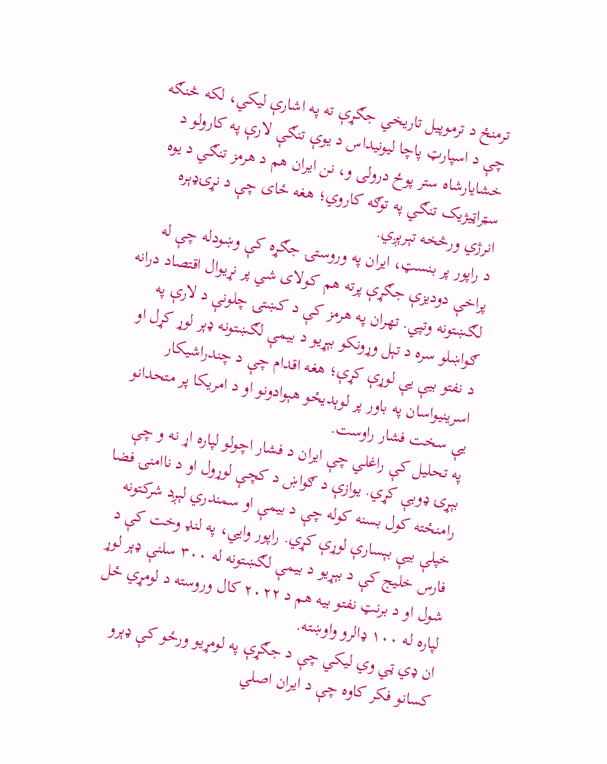ترمنځ د ترموپیل تاریخي جګړې ته په اشارې لیکي، لکه څنګه چې د اسپارټ پاچا لیونیداس د یوې تنګې لارې په کارولو د خشایارشاه ستر پوځ درولی و، نن ایران هم د هرمز تنګي د یوه سټراټیژیک تنګي په توګه کاروي؛ هغه ځای چې د نړۍډېره انرژي ورڅخه تېرېږي.
د راپور پر بنسټ، ایران په وروستۍ جګړه کې وښودله چې له پراخې دودیزې جګړې پرته هم کولای شي پر نړیوال اقتصاد درانه لګښتونه وتپي. تهران په هرمز کې د کښتۍ چلونې د لارې په ګواښلو سره د تېل وړونکو بېړیو د بیمې لګښتونه ډېر لوړ کړل او د نفتو بیې یې لوړې کړې؛ هغه اقدام چې د چندراشیکار اسرینیواسان په باور پر لوېدیځو هېوادونو او د امریکا پر متحدانو یې سخت فشار راوست.
په تحلیل کې راغلي چې ایران د فشار اچولو لپاره اړ نه و چې بېړۍ ډوبې کړي. یوازې د ګواښ د کچې لوړول او د ناامنۍ فضا رامنځته کول بسنه کوله چې د بیمې او سمندري لېږد شرکتونه خپلې بیې بېسارې لوړې کړي. راپور وايي، په لنډ وخت کې د فارس خلیج کې د بېړیو د بیمې لګښتونه له ۳۰۰ سلنې ډېر لوړ شول او د برنټ نفتو بیه هم د ۲۰۲۲ کال وروسته د لومړي ځل لپاره له ۱۰۰ ډالرو واوښته.
ان ډي ټي وي لیکي چې د جګړې په لومړیو ورځو کې ډېرو کسانو فکر کاوه چې د ایران اصلي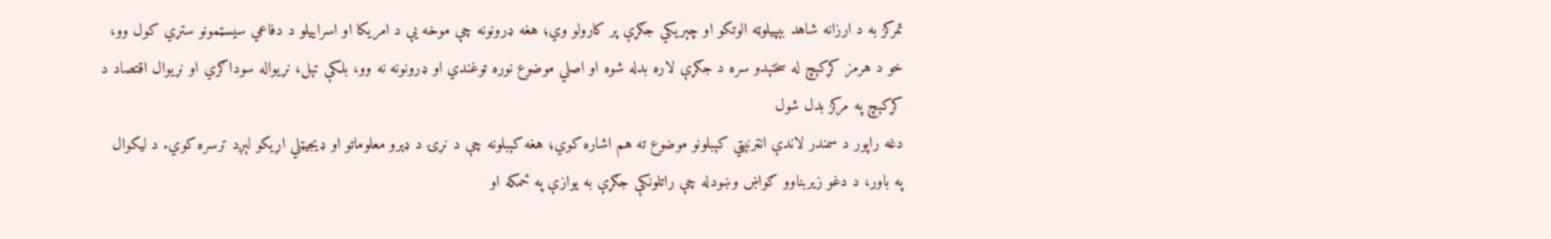تمرکز به د ارزانه شاهد بېپیلوټه الوتکو او چېریکي جګړې پر کارولو وي؛ هغه ډرونونه چې موخه یې د امریکا او اسراییلو د دفاعي سیسټمونو ستړي کول وو، خو د هرمز کړکېچ له سختېدو سره د جګړې لاره بدله شوه او اصلي موضوع نوره توغندي او ډرونونه نه وو، بلکې تېل، نړیواله سوداګري او نړیوال اقتصاد د کړکېچ په مرکز بدل شول
دغه راپور د سمندر لاندې انټرنېټي کېبلونو موضوع ته هم اشاره کوي؛ هغه کېبلونه چې د نړۍ د ډېرو معلوماتو او ډیجیټلي اړیکو لېږد ترسره کوي. د لیکوال په باور، د دغو زیربناوو ګواښ وښودله چې راتلونکې جګړې به یوازې په ځمکه او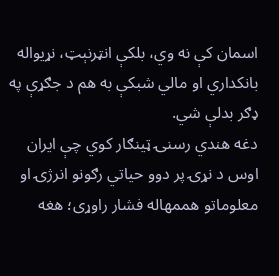اسمان کې نه وي، بلکې انټرنېټ، نړیواله بانکداري او مالي شبکې به هم د جګړې په ډګر بدلې شي.
دغه هندي رسنۍ ټینګار کوي چې ایران اوس د نړۍ پر دوو حیاتي رګونو انرژۍ او معلوماتو هممهاله فشار راوړی؛ هغه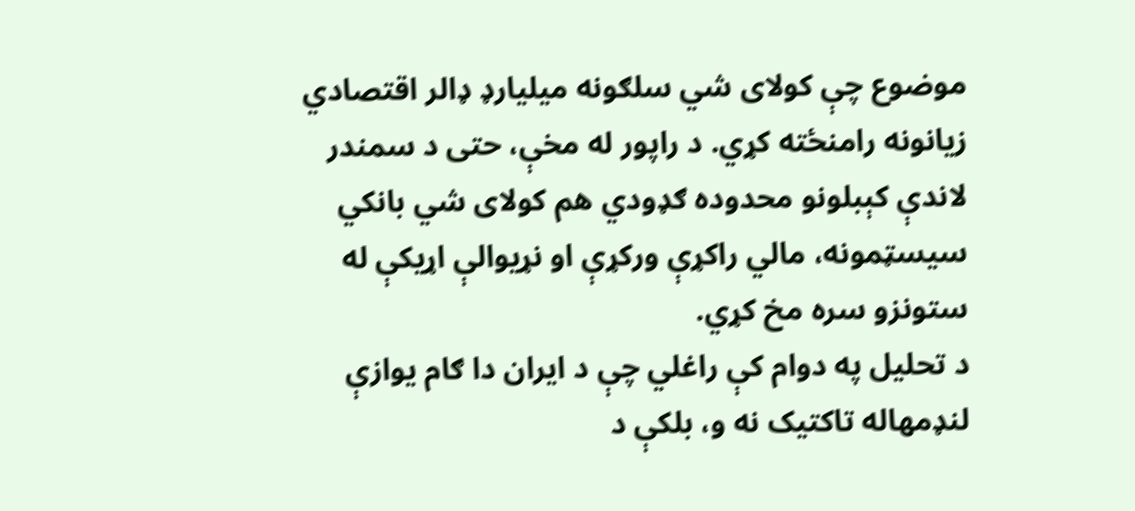موضوع چې کولای شي سلګونه میلیارډ ډالر اقتصادي زیانونه رامنځته کړي. د راپور له مخې، حتی د سمندر لاندې کېبلونو محدوده ګډودي هم کولای شي بانکي سیسټمونه، مالي راکړې ورکړې او نړیوالې اړیکې له ستونزو سره مخ کړي.
د تحلیل په دوام کې راغلي چې د ایران دا ګام یوازې لنډمهاله تاکتیک نه و، بلکې د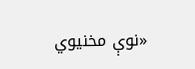«نوې مخنیوي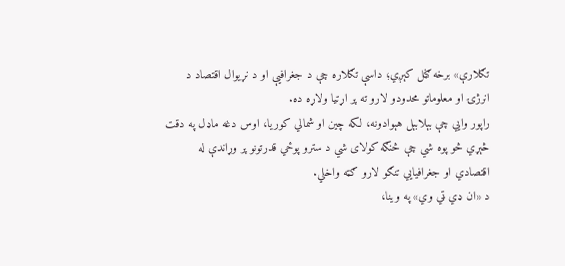تګلارې» برخه ګڼل کېږي؛ داسې تګلاره چې د جغرافیې او د نړیوال اقتصاد د انرژۍ او معلوماتو محدودو لارو ته پر اړتیا ولاړه ده.
راپور وايي چې بېلابېل هېوادونه، لکه چین او شمالي کوریا، اوس دغه ماډل په دقت څېړي څو پوه شي چې څنګه کولای شي د سترو پوځي قدرتونو پر وړاندې له اقتصادي او جغرافیایي تنګو لارو ګټه واخلي.
د «ان ډي ټي وي» په وینا،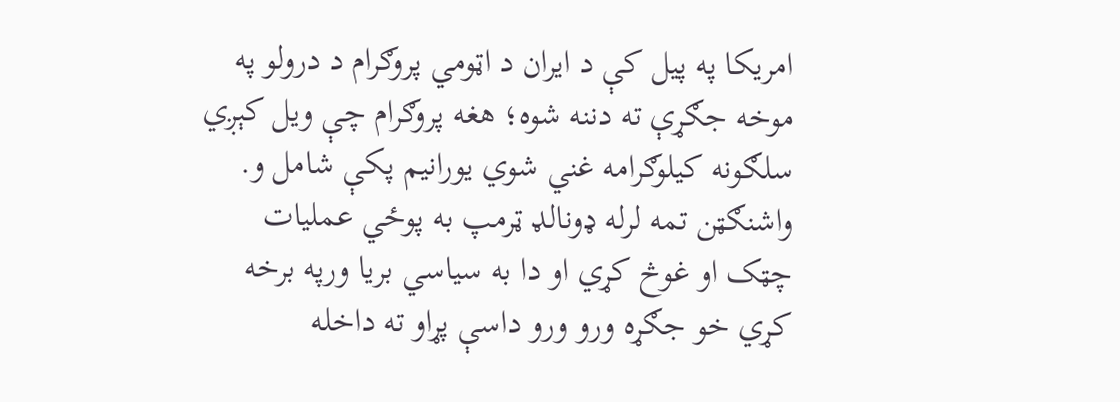امریکا په پیل کې د ایران د اټومي پروګرام د درولو په موخه جګړې ته دننه شوه؛ هغه پروګرام چې ویل کېږي سلګونه کیلوګرامه غني شوي یورانیم پکې شامل و. واشنګټن تمه لرله ډونالډ ټرمپ به پوځي عملیات چټک او غوڅ کړي او دا به سیاسي بریا ورپه برخه کړي خو جګړه ورو ورو داسې پړاو ته داخله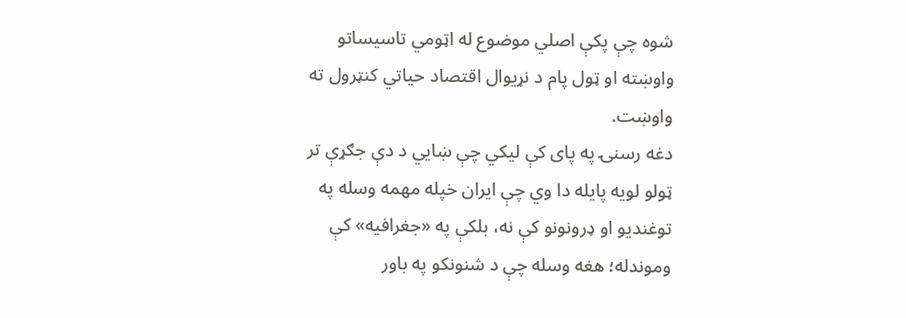شوه چې پکې اصلي موضوع له اټومي تاسیساتو واوښته او ټول پام د نړیوال اقتصاد حیاتي کنټرول ته واوښت.
دغه رسنۍ په پای کې لیکي چې ښايي د دې جګړې تر ټولو لویه پایله دا وي چې ایران خپله مهمه وسله په توغندیو او ډرونونو کې نه، بلکې په «جغرافیه» کې وموندله؛ هغه وسله چې د شنونکو په باور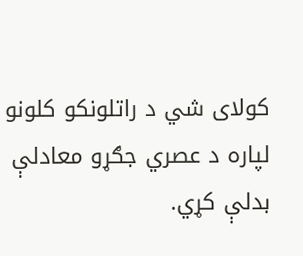کولای شي د راتلونکو کلونو لپاره د عصري جګړو معادلې بدلې کړي.